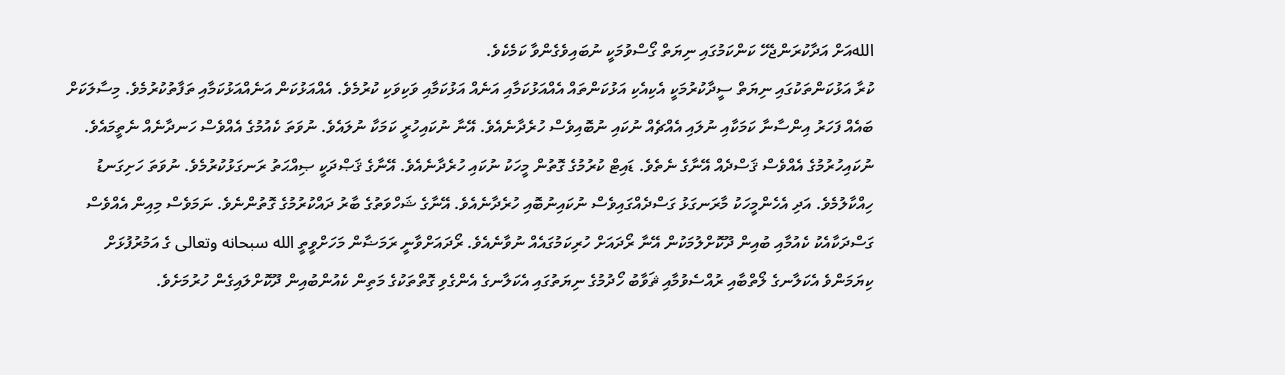اللهއަށް އަދާކުރަންޖެހޭ ކަންކަމުގައި ނިޔަތް ގޯސްވުމަކީ ނުބައިވެގެންވާ ކަމެކެވެ.
ކުރާ އަޅުކަންތަކުގައި ނިޔަތް ސީދާކުރުމަކީ އެކިއެކި އަޅުކަންތައް އެއްއަޅުކަމާއި އަނެއް އަޅުކަމާއި ވަކިވަކި ކުރުމެވެ. އެއްއަޅުކަން އަނެއްއަޅުކަމާއި ތަފާތުކުރުމެވެ. މިސާލަކަށް ބައެއް ފަހަރު އިންސާނާ ކަމަކާއި ނުލައި އެއްޗެއް ނުކައި ނުބޮއިވެސް ހުރެދާނެއެވެ. އޭނާ ނުކައިހުރީ ކަމަކާ ނުލައެވެ. ނުވަތަ ކެއުމުގެ އެއްވެސް ހަނދާނެއް ނެތީމައެވެ. ނުކައިހުރުމުގެ އެއްވެސް ޤަސްދެއް އޭނާގެ ނެތެވެ. ޑައިޓް ކުރުމުގެ ގޮތުން މީހަކު ނުކައި ހުރެދާނެއެވެ. އޭނާގެ ޤަޞްދަކީ ޞިއްޙަތު ރަނގަޅުކުރުމެވެ. ނުވަތަ ހަށިގަނޑު ހިއްކާލުމެވެ. އަދި އެހެންމީހަކު މާރަނގަޅު ގަސްދެއްގައިވެސް ނުކައިނުބޮއި ހުރެދާނެއެވެ. އޭނާގެ ޝަހްވަތުގެ ބާރު ދައްކުރުމުގެ ގޮތުންނެވެ. ނަމަވެސް މިއިން އެއްވެސް ގަސްދަކާއެކު ކެއުމާއި ބުއިން ދޫކޮށްލުމަކުން އޭނާ ރޯދައަށް ހުރިކަމުގައެއް ނުވާނެއެވެ. ރޯދައަށްވާނީ ރަމަޟާން މަހަށްވީތީ الله سبحانه وتعالى ގެ އަމުރުފުޅަށް ކިޔަމަންވެ އެކަލާނގެ ލޯތްބާއި ރުއްސެވުމާއި ޘަވާބު ހޯދުމުގެ ނިޔަތުގައި އެކަލާނގެ އެންގެވި ގޮތްތަކުގެ މަތިން ކެއުންބުއިން ދޫކޮށްލައިގެން ހުރުމަށެވެ.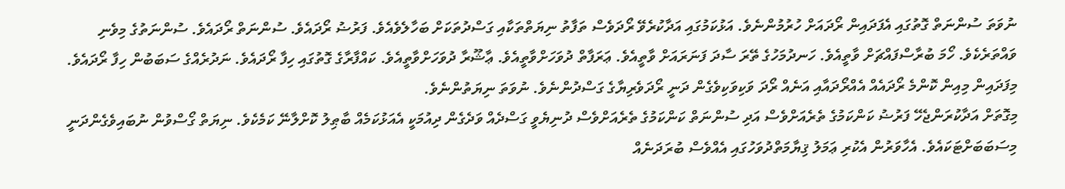ނުވަތަ ސުންނަތް ގޮތުގައި އެފަދައިން ރޯދައަށް ހުރުމުންނެވެ. އަޅުކަމުގައި އަދާކުރެވޭ ރޯދަވެސް ތަފާތު ނިޔަތްތަކާއި ގަސްދުތަކަށް ބަހާލެވެއެވެ. ފަރުޟު ރޯދައެވެ. ސުންނަތް ރޯދައެވެ. ސުންނަތުގެ މިވެނި ވައްތަރެކެވެ. ހޯމަ ބުރާސްފައްޗަށް ވާތީއެވެ. ހަނދުމަހުގެ ތޭރަ ސާދަ ފަނަރައަށް ވާތީއެވެ. ޢަރަފާތް ދުވަހަށްވާތީއެވެ. ޢާޝޫރާ ދުވަހަށްވާތީއެވެ. ކައްފާރާގެ ގޮތުގައި ހިފާ ރޯދައެވެ. ނަދުރެއްގެ ސަބަބުން ހިފާ ރޯދައެވެ. މިފަދައިން މިއިން ކޮންމެ ރޯދައެއް އެއްރޯދައާއި އަނެއް ރޯދަ ވަކިވަކިވެގެން ދަނީ ރޯދަވެރިޔާގެ ގަސްދުންނެވެ. ނުވަތަ ނިޔަތުންނެވެ.
މިގޮތަށް އަދާކުރަންޖެހޭ ފަރުޟު ކަންކަމުގެ ތެރެއަށްވެސް އަދި ސުންނަތް ކަންކަމުގެ ތެރެއަށްވެސް ދުނިޔެވީ ގަސްދެއް ވަދެގެން ދިއުމަކީ އެއަޅުކަމެއް ބާޠިލު ކޮށްލާނޭ ކަމެކެވެ. ނިޔަތް ގޯސްވުން ނުބައިވެގެންދަނީ މިސަބަބަށްޓަކައެވެ. އެހާވަރުން އެކުރި ޢަމަލު ޤިޔާމަތްދުވަހުގައި އެއްވެސް ބުރަދަނެއް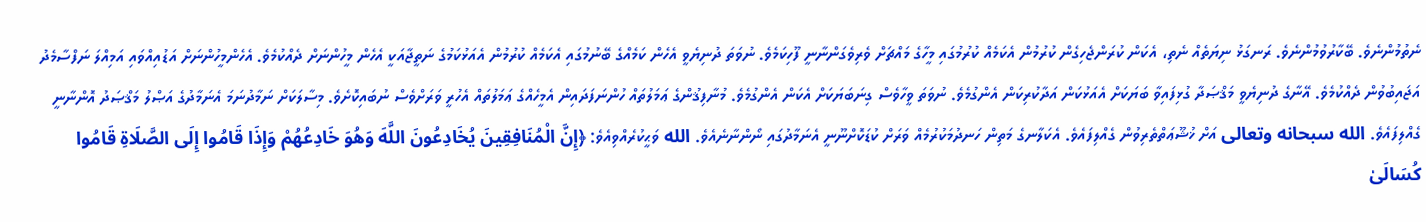ނެތުމުންނެވެ. ބޭކާރުވުމުންނެވެ. ރަނގަޅު ނިޔަތެއް ނެތި، އެކަން ކުރަންޖެހިގެން ކުރުމުން އެކަމެއް ކުރުމުގައި މީހާގެ މައްޗަށް ވެރިވެގަންނާނީ ފޫހިކަމެވެ. ނުވަތަ ދުނިޔެވީ އެހެން ކަމެއްގެ ބޭނުމުގައި އެކަމެއް ކުރުމުން އެއަޅުކަމުގެ ނަތީޖާއަކީ އެހެން މީހުންނަށް ދެއްކުމެވެ. އެހެންމީހުންނަށް އަޑުއިއްވައި އަމިއްލަ ނަފްސާމެދު އަޖައިބުވުން ދެއްކުމެވެ. އޭނާގެ ދުނިޔެވީ މަޤްޞަދާ ގުޅިފައިވާ ބަޔަކަށް އެއަޅުކަން އަދާކުރިކަން އެންގުމެވެ. ނުވަތަ ވީހާވެސް ގިނަބަޔަކަށް އެކަން އެންގުމެވެ. މުނާފިޤުންގެ ޢަމަލުތައް ހުންނަފަދައިން އެމީހެއްގެ ޢަމަލުތައް އެހުރީ ވަރަށްވެސް ނުބައިކޮށެވެ. މިސާލަކަށް ނަމާދުނަމަ އެނަމާދުގެ އަޞްލު މަޤްޞަދު އޮންނާނީ ގެއްލިފައެވެ. الله سبحانه وتعالى އަށް ޚުޝޫޢަތްތެރިވުން ގެއްލިފައެވެ. އެކަލާނގެ މަތިން ހަނދުމަކުރުމެއް ވަރަށް ކުޑަކޮށްނޫނީ އެނަމާދުގައި ނޯންނާނެއެވެ. الله ވަޙީކުރެއްވިއެވެ: ﴿إِنَّ الْمُنَافِقِينَ يُخَادِعُونَ اللَّهَ وَهُوَ خَادِعُهُمْ وَإِذَا قَامُوا إِلَى الصَّلَاةِ قَامُوا كُسَالَىٰ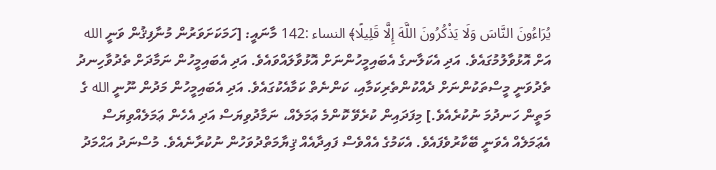يُرَاءُونَ النَّاسَ وَلَا يَذْكُرُونَ اللَّهَ إِلَّا قَلِيلًا﴾ النساء :142 މާނައީ: [ހަމަކަށަވަރުން މުނާފިޤުން ވަނީ الله އަށް އޮޅުވާލުމުގައެވެ. އަދި އެކަލާނގެ އެބައިމީހުންނަށް އޮޅުވާލައްވައެވެ. އަދި އެބައިމީހުން ނަމާދަށް ތެދުވާހިނދު ތެދުވަނީ މީސްތަކުންނަށް ދެއްކުންތެރިކަމާއި، ކަންނެތް ކަމާއެކުގައެވެ. އަދި އެބައިމީހުން މަދުން ނޫނީ الله ގެ މަތީން ހަނދުމަ ނުކުރެއެވެ.] މިފަދައިން ކުރެވޭ ކޮންމެ ޢަމަލެއް، ނަމާދުވިޔަސް އަދި އެހެން ޢަމަލެއްވިޔަސް އެޢަމަލެއް އެވަނީ ބޭކާރުވެފައެވެ. އެކަމުގެ އެއްވެސް ފައިދާއެއް ޤިޔާމަތްދުވަހުން ނުކުރާނެއެވެ. މުސްނަދު އަޙްމަދު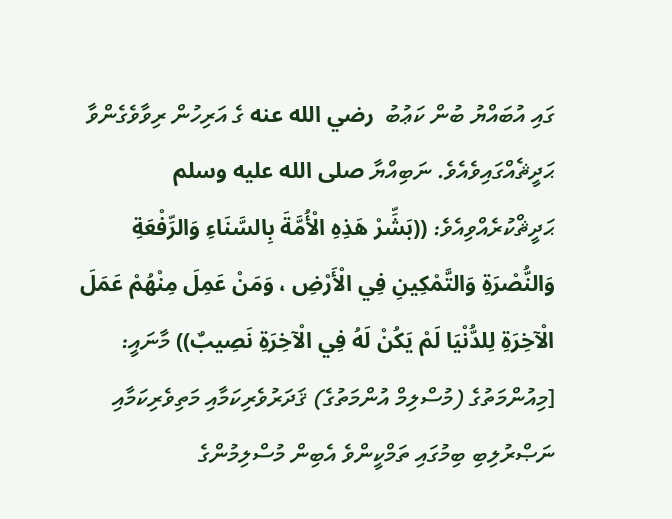ގައި އުބައްޔު ބުން ކަޢުބު  رضي الله عنه ގެ އަރިހުން ރިވާވެގެންވާ ޙަދީޘެއްގައިވެއެވެ. ނަބިއްޔާ صلى الله عليه وسلم ޙަދީޘްކުރެއްވިއެވެ: ((بَشِّرْ هَذِهِ الْأُمَّةَ بِالسَّنَاءِ وَالرِّفْعَةِ وَالنُّصْرَةِ وَالتَّمْكِينِ فِي الْأَرْضِ ، وَمَنْ عَمِلَ مِنْهُمْ عَمَلَ الْآخِرَةِ لِلدُّنْيَا لَمْ يَكُنْ لَهُ فِي الْآخِرَةِ نَصِيبٌ)) މާނައީ: [މިއުންމަތުގެ (މުސްލިމް އުންމަތުގެ) ޤަދަރުވެރިކަމާއި މަތިވެރިކަމާއި ނަޞްރުލިބި ބިމުގައި ތަމްކީންވެ އެބިން މުސްލިމުންގެ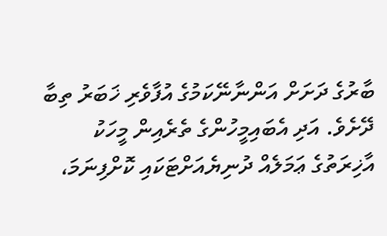ބާރުގެ ދަށަށް އަންނާނޭކަމުގެ އުފާވެރި ޚަބަރު ތިބާ ދޭށެވެ. އަދި އެބައިމީހުންގެ ތެރެއިން މީހަކު އާޚިރަތުގެ ޢަމަލެއް ދުނިޔެއަށްޓަކައި ކޮށްފިނަމަ،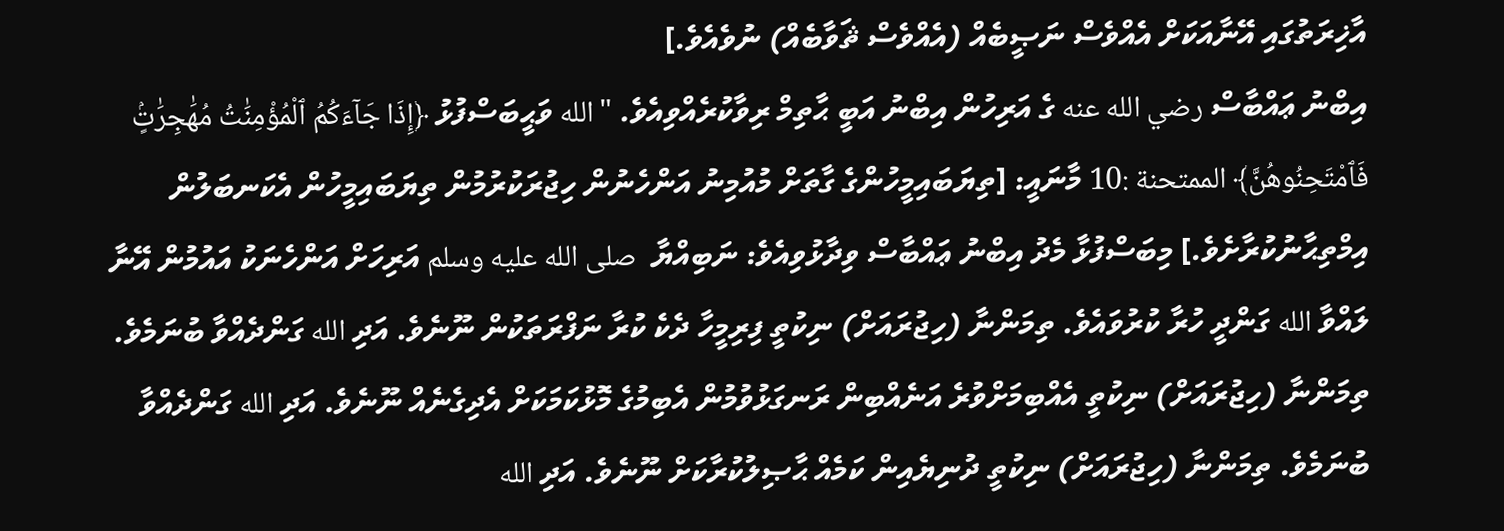އާޚިރަތުގައި އޭނާއަކަށް އެއްވެސް ނަޞީބެއް (އެއްވެސް ޘަވާބެއް) ނުވެއެވެ.]
އިބްނު ޢައްބާސް رضي الله عنه ގެ އަރިހުން އިބްނު އަބީ ޙާތިމް ރިވާކުރެއްވިއެވެ. "الله ވަޙީބަސްފުޅު ﴿إِذَا جَآءَكُمُ ٱلْمُؤْمِنَٰتُ مُهَٰجِرَٰتٍۢ فَٱمْتَحِنُوهُنَّ﴾ الممتحنة :10 މާނައީ: [ތިޔަބައިމީހުންގެ ގާތަށް މުއުމިނު އަންހެނުން ހިޖުރަކުރުމުން ތިޔަބައިމީހުން އެކަނބަލުން އިމްތިޙާނުކުރާށެވެ.] މިބަސްފުޅާ މެދު އިބްނު ޢައްބާސް ވިދާޅުވިއެވެ: ނަބިއްޔާ  صلى الله عليه وسلم އަރިހަށް އަންހެނަކު އައުމުން އޭނާ ލައްވާ الله ގަންދީ ހުރާ ކުރުވައެވެ. ތިމަންނާ (ހިޖުރައަށް) ނިކުތީ ފިރިމީހާ ދެކެ ކުރާ ނަފްރަތަކުން ނޫނެވެ. އަދި الله ގަންދެއްވާ ބުނަމެވެ. ތިމަންނާ (ހިޖުރައަށް) ނިކުތީ އެއްބިމަށްވުރެ އަނެއްބިން ރަނގަޅުވުމުން އެބިމުގެ މޮޅުކަމަކަށް އެދިގެނެއް ނޫނެވެ. އަދި الله ގަންދެއްވާ ބުނަމެވެ. ތިމަންނާ (ހިޖުރައަށް) ނިކުތީ ދުނިޔެއިން ކަމެއް ޙާޞިލުކުރާކަށް ނޫނެވެ. އަދި الله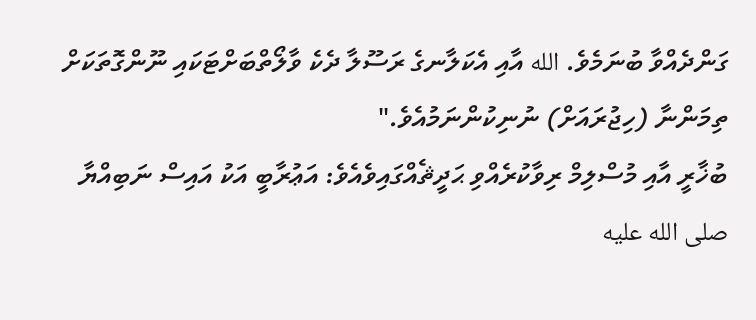ގަންދެއްވާ ބުނަމެވެ. الله އާއި އެކަލާނގެ ރަސޫލާ ދެކެ ވާލޯތްބަށްޓަކައި ނޫންގޮތަކަށް ތިމަންނާ (ހިޖުރައަށް) ނުނިކުންނަމުއެވެ."
ބުޚާރީ އާއި މުސްލިމް ރިވާކުރެއްވި ޙަދީޘެއްގައިވެއެވެ: އަޢުރާބީ އަކު އައިސް ނަބިއްޔާ صلى الله عليه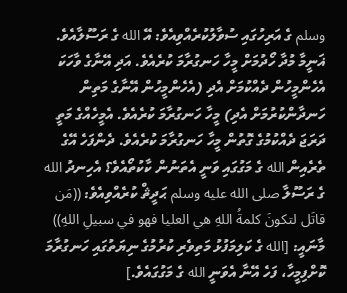وسلم ގެ އަރިހުގައި ސުވާލުކުރެއްވިއެވެ: އޭ الله ގެ ރަސޫލާއެވެ. ޣަނީމާ މުދާ ހޯދުމަށް މީހާ ހަނގުރާމަ ކުރެއެވެ. އަދި އޭނާގެ ވާހަކަ އެހެންމީހުން ދެއްކުމަށް އެދި (އެހެންމީހުން އޭނާގެ މަތިން ހަނދާންކުރުމަށް އެދި) މީހާ ހަނގުރާމަ ކުރެއެވެ. އެމީހެއްގެ މަތީ ދަރަޖަ ދެއްކުމުގެ ގޮތުން މީހާ ހަނގުރާމަ ކުރެއެވެ. ދެންފަހެ އޭގެ ތެރެއިން الله ގެ މަގުގައި ވަނީ އެތަނުން ކާކުތޯއެވެ؟ އެހިނދު الله ގެ ރަސޫލާ صلى الله عليه وسلم ޙަދީޘް ކުރެއްވިއެވެ: ((مَن قاتَل لتكونَ كلمةُ اللهِ هي العليا فهو في سبيلِ اللهِ)) މާނައީ: [الله ގެ ކަލިމަފުޅު މަތިވެރި ކުރުމުގެ ނިޔަތުގައި ހަނގުރާމަ ކޮށްފިމީހާ، ފަހެ އޭނާ އެވަނީ الله ގެ މަގުގައެވެ.]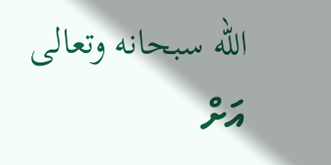الله سبحانه وتعالى އަށް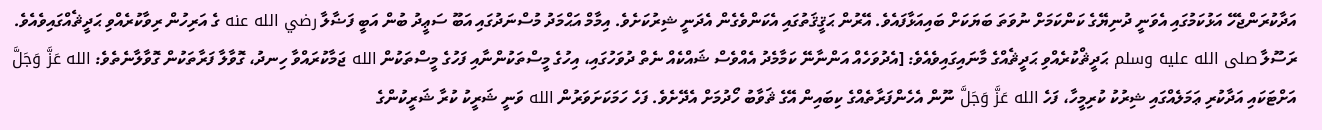އަދާކުރަންޖެހޭ އަޅުކަމުގައި އެވަނީ ދުނިޔޭގެ ކަންކަމަށް ނުވަތަ ބަޔަކަށް ބައިއަޅާފައެވެ. އޭރުން ޙަޤީޤަތުގައި އެކަންވެގެން އެދަނީ ޝިރުކަށެވެ. އިމާމް އަޙްމަދު މުސްނަދުގައި އަބޫ ސަޢީދު ބުން އަބީ ފަޟާލާ رضي الله عنه ގެ އަރިހުން ރިވާކުރެއްވި ޙަދީޘެއްގައިވެއެވެ. ރަސޫލާ صلى الله عليه وسلم ޙަދީޘްކުރެއްވި ޙަދީޘެއްގެ މާނައިގައިވެއެވެ: [އެދުވަހެއް އަންނާނޭ ކަމާމެދު އެއްވެސް ޝައްކެއް ނެތް ދުވަހުގައި، އިހުގެ މީސްތަކުންނާއި ފަހުގެ މީސްތަކުން الله ޖަމާކުރައްވާ ހިނދު، ގޮވާލާ ފަރާތަކުން ގޮވާލާނެތެވެ: الله عَزَّ وَجَلَّ އަށްޓަކައި އަދާކުރި ޢަމަލެއްގައި ޝިރުކު ކުރިމީހާ، ފަހެ الله عَزَّ وَجَلَّ ނޫން އެހެންފަރާތެއްގެ ކިބައިން އޭގެ ޘަވާބު ހޯދުމަށް އެދޭށެވެ. ފަހެ ހަމަކަށަވަރުން الله ވަނީ ޝަރީކު ކުރާ ޝަރީކުންގެ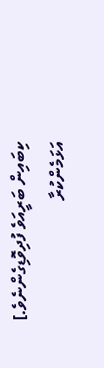ކިބައިން ބަރީއަވެ ފުދިވޮޑިގެންނެވެ.]
އަޅަމެންކުރާ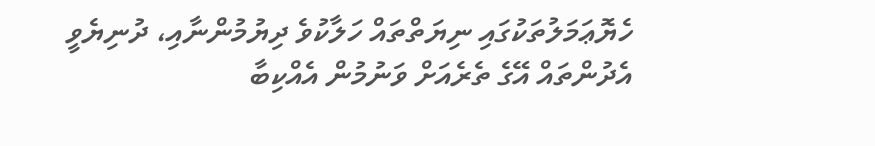ހެޔޮޢަމަލުތަކުގައި ނިޔަތްތައް ހަލާކުވެ ދިޔުމުންނާއި، ދުނިޔެވީ އެދުންތައް އޭގެ ތެރެއަށް ވަނުމުން އެއްކިބާ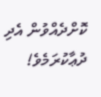ކޮށްދެއްވުން އެދި ދުޢާކުރަމެވެ!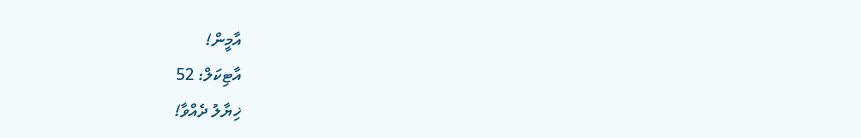އާމީން!
އާޓިކަލް: 52
ޚިޔާލު ދެއްވާ!